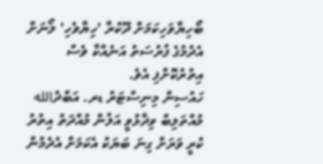ބޯހިޔާވަހިކަމަށް ދޫކުރާ 'ހިޔާވެހި' ލޯނަށް އެދުމުގެ ފުރުސަތު އަނެއްކާ ވެސް އިތުރުކޮށްފި އެވެ.
ހައުސިން މިނިސްޓަރު ޑރ. އަބްދުالله މުއްތަލިބް ވިދާޅުވީ އަލުން މުއްދަތު އިތުރު ކުރީ ވަރަށް ގިނަ ބަޔަކު އެކަމަށް އެދެމުން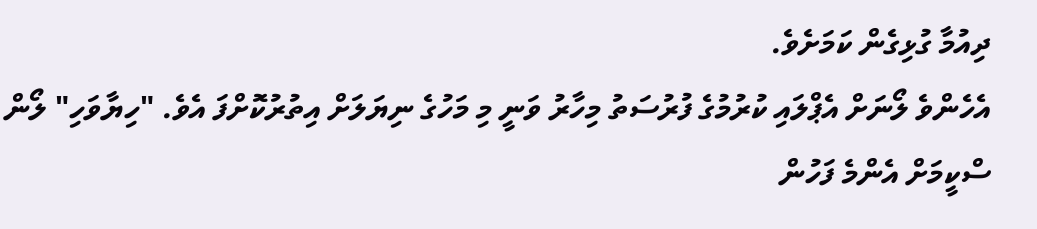ދިއުމާ ގުޅިގެން ކަމަށެވެ.
އެހެންވެ ލޯނަށް އެޕްލައި ކުރުމުގެ ފުރުސަތު މިހާރު ވަނީ މި މަހުގެ ނިޔަލަށް އިތުރުކޮށްފަ އެވެ. "ހިޔާވަހި" ލޯން ސްކީމަށް އެންމެ ފަހުން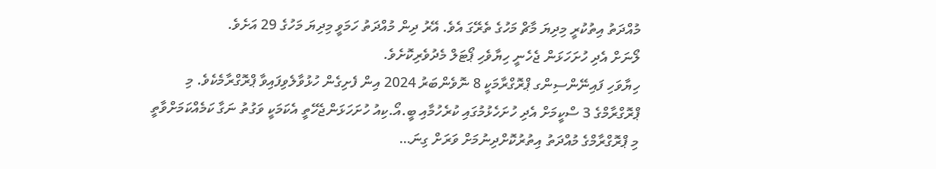މުއްދަތު އިތުކުރީ މިދިޔަ މާޗް މަހުގެ ތެރޭގަ އެވެ. އޭރު ދިން މުއްދަތު ހަމަވީ މިދިޔަ މަހުގެ 29 އަށެވެ.
ލޯނަށް އެދި ހުށަހަޅަން ޖެހެނީ ހިޔާވެހި ޕޯޓަލް މެދުވެރިކޮށެވެ.
ހިޔާވަހި ފައިނޭންސިންގ ޕްރޮގްރާމަކީ 8 ނޮވެންބަރު 2024 އިން ފެށިގެން ހުޅުވާލެވިފައިވާ ޕްރޮގްރާމެކެވެ. މި ޕްރޮގްރާމްގެ 3 ސްކީމަށް އެދި ހުށަހެޅުމުގައި ކުރެހުމާއި ބީ.އޯ.ކިއު ހުށަހަޅަންޖެހޭތީ އެކަމަކީ ވަގުތު ނަގާ ކަމެއްކަމަށްވާތީ މި ޕްރޮގްރާމްގެ މުއްދަތު އިތުރުކޮށްދިނުމަށް ވަރަށް ގިނަ…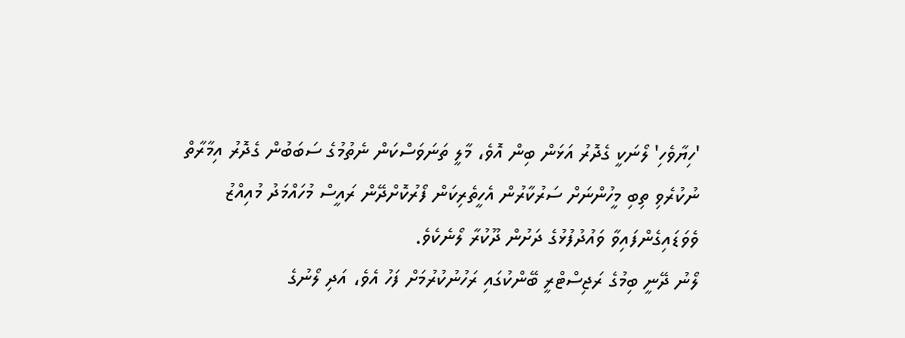'ހިޔާވެހި' ލޯނަކީ ގެދޮރު އަޅަން ބިން އޮވެ، މާލީ ތަނަވަސްކަން ނެތުމުގެ ސަބަބުން ގެދޮރު އިމާރާތް ނުކުރެވި ތިބި މީހުންނަށް ސަރުކާރުން އެހީތެރިކަން ފޯރުކޮށްދޭން ރައީސް މުހައްމަދު މުއިއްޒު ވެވަޑައިގެންފައިވާ ވައުދުފުޅުގެ ދަށުން ދޫކުރާ ލޯނެކެވެ.
ލޯނު ދޭނީ ބިމުގެ ރަޖިސްޓްރީ ބޭންކުގައި ރަހުނުކުރުމަށް ފަހު އެވެ، އަދި ލޯނުގެ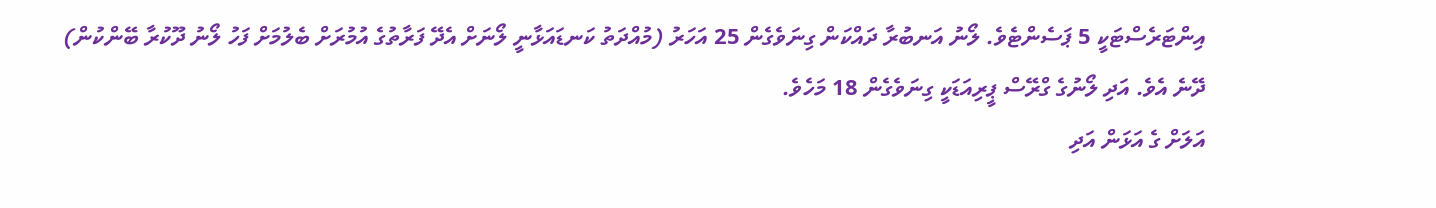އިންޓަރެސްޓަކީ 5 ޕަސެންޓެވެ. ލޯނު އަނބުރާ ދައްކަން ގިނަވެގެން 25 އަހަރު (މުއްދަތު ކަނޑައަޅާނީ ލޯނަށް އެދޭ ފަރާތުގެ އުމުރަށް ބެލުމަށް ފަހު ލޯނު ދޫކުރާ ބޭންކުން) ދޭނެ އެވެ. އަދި ލޯނުގެ ގްރޭސް ޕީރިއަޑަކީ ގިނަވެގެން 18 މަހެވެ.
އަލަށް ގެ އަޅަން އަދި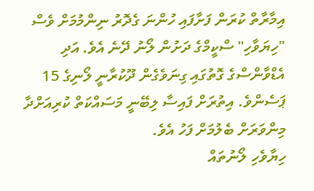އިމާރާތް ކުރަން ފަށާފައި ހުންނަ ގެދޮރު ނިންމުމަށް ވެސް "ހިޔަވާހި" ސްކީމްގެ ދަށުން ލޯނު ދޭނެ އެވެ. އަދި އެޑްވާންސްގެ ގޮތުގައި ގިނަވެގެން ދޫކުރާނީ ލޯނިގެ 15 ޕަސެންވެ. އިތުރަށް ފައިސާ ލިބޭނީ މަސައްކަތް ކުރިއަށްދާ މިންވަރަށް ބެލުމަށް ފަހު އެވެ.
ހިޔާވެހި ލޯނުތައް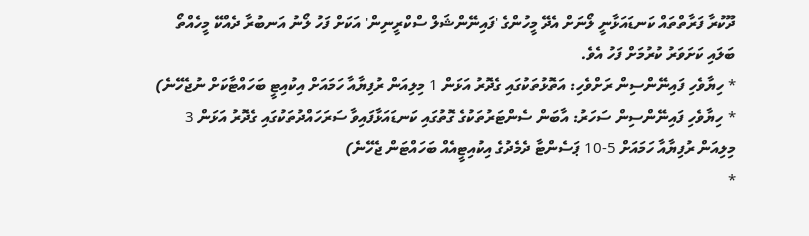ދޫކުރާ ފަރާތްތައް ކަނޑައަޅާނީ ލޯނަށް އެދޭ މީހުންގެ 'ފައިނޭންޝަލް ސްކްރީނިން' އަކަށް ފަހު ލޯނު އަނބުރާ ދެއްކޭ މީހެއްތޯ ބަލައި ކަށަވަރު ކުރުމަށް ފަހު އެވެ.
* ހިޔާވެހި ފައިނޭންސިން ރަށްވެހި: އަތޮޅުތަކުގައި ގެދޮރު އަޅަން 1 މިލިއަން ރުފިޔާއާ ހަމައަށް އިކުއިޓީ ބަހައްޓާކަށް ނުޖެހޭނެ)
* ހިޔާވެހި ފައިނޭންސިން ސަހަރު: އާބަން ސެންޓަރުތަކުގެ ގޮތުގައި ކަނޑައަޅާފައިވާ ސަރަހައްދުތަކުގައި ގެދޮރު އަޅަން 3 މިލިއަން ރުފިޔާއާ ހަމައަށް 5-10 ޕަސެންޓާ ދެމެދުގެ އިކުއިޓީއެއް ބަހައްޓަން ޖެހޭނެ)
*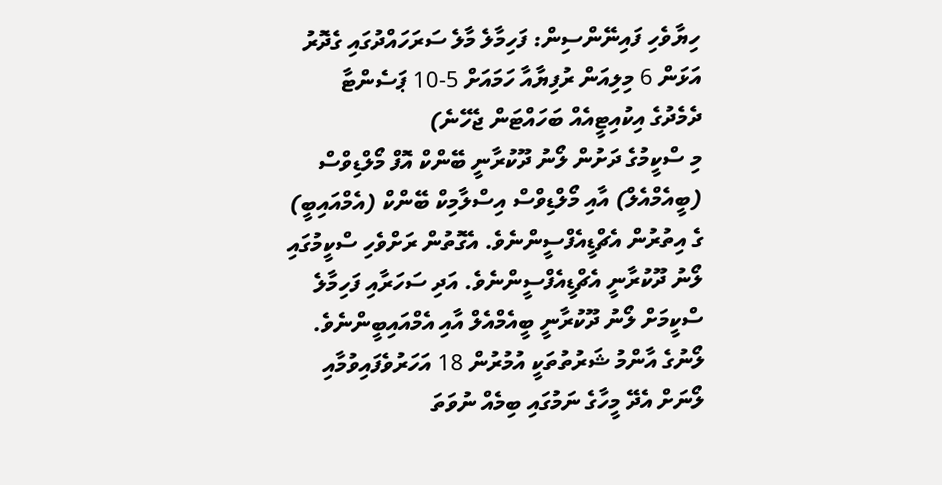ހިޔާވެހި ފައިނޭންސިން: ފަހިމާލެ މާލެ ސަރަހައްދުގައި ގެދޮރު އަޅަން 6 މިލިއަން ރުފިޔާއާ ހަމައަށް 5-10 ޕަސެންޓާ ދެމެދުގެ އިކުއިޓީއެއް ބަހައްޓަން ޖެހޭނެ)
މި ސްކީމުގެ ދަށުން ލޯނު ދޫކުރާނީ ބޭންކް އޮފް މޯލްޑިވްސް (ބީއެމްއެލް) އާއި މޯލްޑިވްސް އިސްލާމިކް ބޭންކް (އެމްއައިބީ) ގެ އިތުރުން އެޗްޑީއެފްސީންނެވެ. އެގޮތުން ރަށްވެހި ސްކީމުގައި ލޯނު ދޫކުރާނީ އެޗްޑީއެފްސީންނެވެ. އަދި ސަހަރާއި ފަހިމާލެ ސްކީމަށް ލޯނު ދޫކުރާނީ ބީއެމްއެލް އާއި އެމްއައިބީންނެވެ.
ލޯނުގެ އާންމު ޝަރުތުތަކީ އުމުރުން 18 އަހަރުވެފައިވުމާއި ލޯނަށް އެދޭ މީހާގެ ނަމުގައި ބިމެއް ނުވަތަ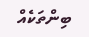ބިންތަކެއް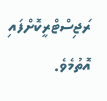ރަޖިސްޓްރީކޮށްފައި އޮތުމެވެ.